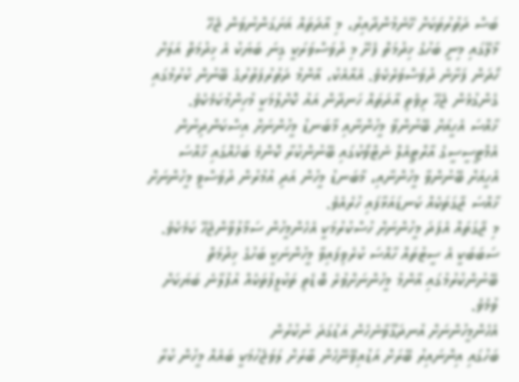ބަސް ދަތުރުތަކަށް ހޭނެމުންދާއިރު، މި އާދަތައް އަށަގަންނުވަން ޖެހޭ
މާލޭގައި މިނީ ބަހުގެ ޚިދުމަތް ފެށޭ މި ދުވަސްވަރަކީ ގިނަ ބަޔަކު އެ ޚިދުމަތް އަލަށް ހޯދަން ފަށާނެ ދުވަސްވަރެކެވެ. އެއާއެކު، އާންމު ދަތުރުފަތުރުގެ ބޭނުން ކުރުމުގައި ގެންގުޅެން ޖެހޭ ރިވެތި އާދަތައް ހަނދާން އައު ކޮށްލުމަކީ މުހިންމުކަމެކެވެ.
ޚާއްސަ އެހީއަށް ބޭނުންވާ މީހުންނާއި މާބަނޑު މީހުންނަށް އިސްކަންދިނުން
އެމްޓީސީސީގެ އާރްޓީއެލް ނެޓްވޯކުގައި ބޭނުންކުރާ ކޮންމެ ބަހެއްގައި ޚާއްސަ އެހީއަށް ބޭނުންވާ މީހުންނާއި، މާބަނޑު މީހުން އަދި އުމުރުން ދުވަސްވީ މީހުންނަށް ޚާއްސަ ޖާގަތަކެއް ކަނޑައަޅާފައި ހުރެއެވެ.
މި ޖާގަތައް އެފަދަ މީހުންނަށް ހުސްކުރުމަކީ އެހެންމީހުން ސަމާލުވާންޖެހޭ ކަމެކެވެ. ސަބަބަކީ އެ ސީޓުތައް ހާއްސަ ކުރެވިފައިވާ މީހުންނަކީ ބަހުގެ ޚިދުމަތް ބޭނުންކުރުމުގައި އާންމު މީހުންނަށްވުރެ ބޮޑެތި ތަކުލީފުތަކެއް އުފުލާނެ ބަޔަކަށް ވުމެވެ.
އެހެންމީހުންނަށް އުނދަގޫވާނެހެން އަޑުގަދަ ނުކުރުން
ބަހުގައި އިންނައިރު ބޭރަށް އަޑުއިވޭނޭހެން ބާރަށް ލަވަޖެހުމަކީ ބައެއް މީހުން ކުރާ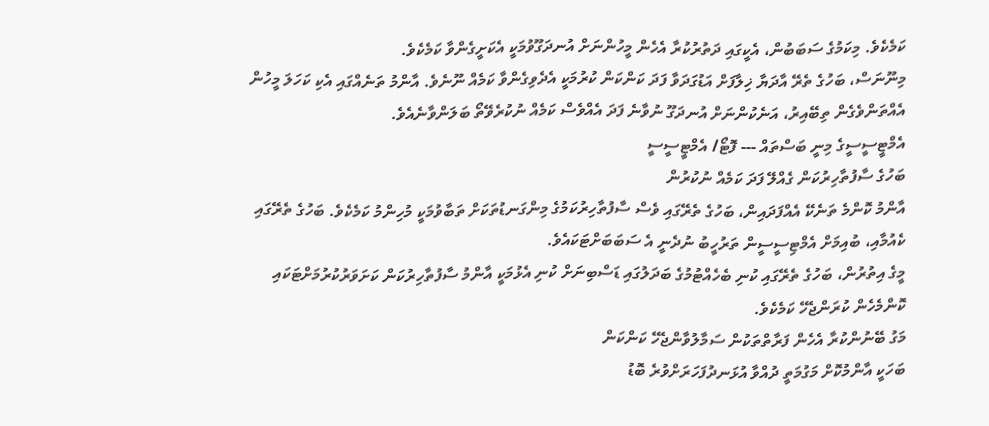ކަމެކެވެ. މިކަމުގެ ސަބަބުން، އެކީގައި ދަތުރުކުރާ އެހެން މީހުންނަށް އުނދަގޫވުމަކީ އެކަށީގެންވާ ކަމެކެވެ.
މިނޫނަސް، ބަހުގެ ތެރޭ އާދަޔާ ޚިލާފަށް އަޑުގަދަވާ ފަދަ ކަންކަން ކުރުމަކީ އެދެވިގެންވާ ކަމެއް ނޫނެވެ. އާންމު ތަނެއްގައި އެކި ކަހަލަ މީހުން އެއްތަންވެގެން ތިބޭއިރު، އަނެކުންނަށް އުނދަގޫ ނުވާނެ ފަދަ އެއްވެސް ކަމެއް ނުކުރެވޭތޯ ބަލަންވާނެއެވެ.
އެމްޓީސީސީގެ މިނީ ބަސްތައް --- ފޮޓޯ/ އެމްޓީސީސީ
ބަހުގެ ސާފުތާހިރުކަން ގެއްލޭ ފަދަ ކަމެއް ނުކުރުން
އާންމު ކޮންމެ ތަނެކޭ އެއްފަދައިން، ބަހުގެ ތެރޭގައި ވެސް ސާފުތާހިރުކަމުގެ މިންގަނޑުތަކަށް ތަބާވުމަކީ މުހިންމު ކަމެކެވެ. ބަހުގެ ތެރޭގައި ކެއުމާއި، ބުއިމަށް އެމްޓިސީސީން ތަރުހީބު ނުދެނީ އެ ސަބަބަށްޓަކައެވެ.
މީގެ އިތުރުން، ބަހުގެ ތެރޭގައި ކުނި ބެހެއްޓުމުގެ ބަދަލުގައި ޑަސްބިނަށް ކުނި އެޅުމަކީ އާންމު ސާފުތާހިރުކަން ކަށަވަރުކުރުމަށްޓަކައި ކޮންމެހެން ކުރަންޖެހޭ ކަމެކެވެ.
މަގު ބޭނުންކުރާ އެހެން ފަރާތްތަކުން ސަމާލުވާންޖެހޭ ކަންކަން
ބަހަކީ އާންމުކޮށް މަގުމަތީ ދުއްވާ އުޅަނދުފަހަރަށްވުރެ ބޮޑު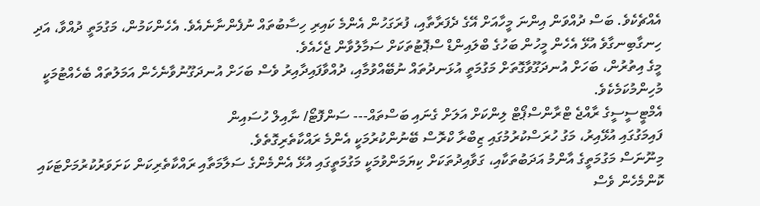އެއްޗެކެވެ. ބަސް ދުއްވަން އިންނަ މީހާއަށް އޭގެ ދެފަރާތާއި، ފުރަގަހުން އެންމެ ކައިރި ހިސާބުތައް ނުފެންނާނެއެވެ. އެހެންކަމުން، މަގުމަތީ ދުއްވާ، އަދި ހިނގާބިނގާވެ އުޅޭ އެހެން މީހުން ބަހުގެ ބްލައިންޑް ސްޕޮޓުތަކަށް ސަމާލުވާން ޖެހެއެވެ.
މީގެ އިތުރުން، ބަހަށް އުނދަގޫވާގޮތަށް މަގުމަތީ އުޅަނދުތައް ނުބޭއްވުމާއި، ދުއްވާފައިދާއިރު ވެސް ބަހަށް އުނދަގޫނުވާނެހެން އަމަލުތައް ބެހެއްޓުމަކީ މުހިންމުކަމެކެވެ.
އެމްޓީސީސީގެ ރާއްޖެ ޓްރާންސްޕޯޓް ލިންކަށް އަލަށް ގެނައި ބަސްތައް--- ސަންފޮޓޯ/ ނާއިލް ހުސައިން
ފައިމަގުގައި އުޅޭއިރު، މަގު ހުރަސްކުރުމުގައި ޒިބްރާ ކްރޮސް ބޭނުންކުރުމަކީ އެންމެ ރައްކާތެރިގޮތެވެ.
މިނޫނަސް މަގުމަތީގެ އާންމު އަދަބުތަކާއި، ގަވާއިދުތަކަށް ކިޔަމަންވުމަކީ މަގުމަތީގައި އުޅޭ އެންމެންގެ ސަލާމަތާއި ރައްކާތެރިކަން ކަށަވަރުކުރުމަށްޓަކައި ކޮންމެހެން ވެސް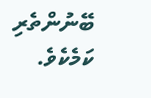ބޭނުންތެރި ކަމެކެވެ.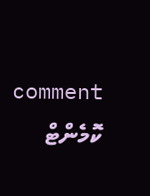comment ކޮމެންޓް